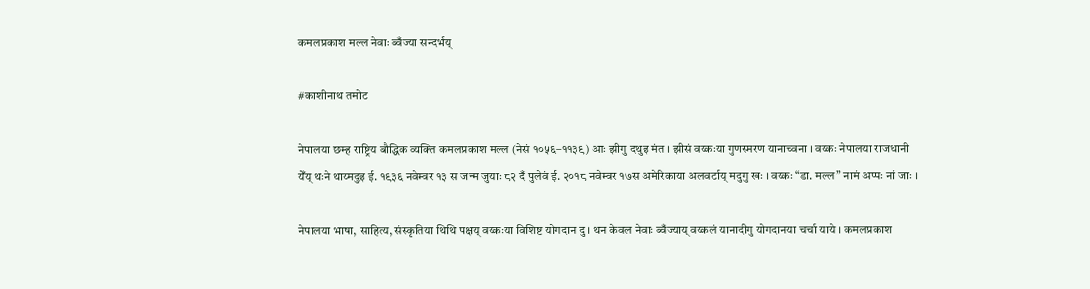कमलप्रकाश मल्ल नेवाः ब्वँज्या सन्दर्भय्

#काशीनाथ तमोट

नेपालया छम्ह राष्ट्रिय बौद्धिक व्यक्ति कमलप्रकाश मल्ल (नेसं १०५६–११३९) आः झीगु दथुइ मंत । झीसं वय्कःया गुणस्मरण यानाच्वना । वय्कः नेपालया राजधानी येँय् थःने थाय्मदुइ ई. १९३६ नवेम्वर १३ स जन्म जुयाः ८२ दँ पुलेवं ई. २०१८ नवेम्वर १७स अमेरिकाया अलवर्टाय् मदुगु खः । वय्कः “डा. मल्ल” नामं अप्पः नां जाः ।

नेपालया भाषा, साहित्य, संस्कृतिया थिथि पक्षय् वय्कःया विशिष्ट योगदान दु । थन केवल नेवाः ब्वँज्याय् वय्कलं यानादीगु योगदानया चर्चा याये । कमलप्रकाश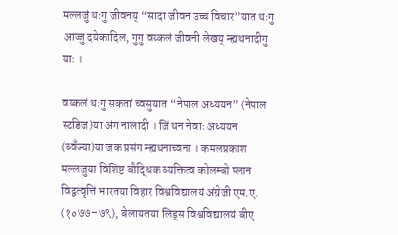मल्लजुं थःगु जीवनय् “सादा जीवन उच्च विचार”यात थःगु आज्जु दयेकादिल, गुगु वय्कलं जीवनी लेखय् न्ह्यथनादीगु याः ।

वय्कलं थःगु सकतां च्वसुयात “नेपाल अध्ययन” (नेपाल स्टडिज)या अंग नालादी । जिं थन नेवाः अध्ययन (ब्वँज्या)या जक प्रसंग न्ह्यथनाच्वना । कमलप्रकाश मल्लजुया विशिष्ट बौद्धिक व्यक्तित्व कोलम्बो प्लान विद्वत्वृत्तिं भारतया विहार विश्वविद्यालयं अंग्रेजी एम.ए. (१०७७–७९), बेलायतया लिड्स विश्वविद्यालयं बीए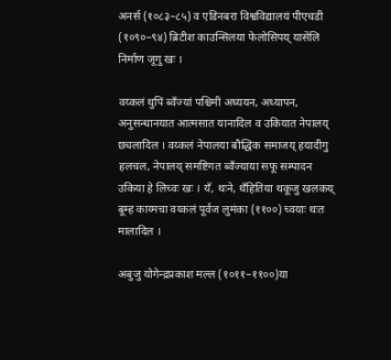अनर्स (१०८३–८५) व एडिनबरा विश्वविद्यालयं पीएचडी (१०९०–९४) ब्रिटीश काउन्सिलया फेलोसिपय् यासेंलि निर्माण जूगु खः ।

वय्कलं थुपिं ब्वँज्यां पश्चिमी अध्ययन, अध्यापन, अनुसन्धानयात आत्मसात यानादिल व उकियात नेपालय् छ्यलादिल । वय्कलं नेपालया बौद्धिक समाजय् हयादीगु हलचल, नेपालय् समष्टिगत ब्वँज्याया सफू सम्पादन उकिया हे लिच्वः खः । यँ, थःने, थँहितिया थकूजु खलकय् बूम्ह काय्मचा वय्कलं पूर्वज लुमंका (११००) च्वयाः थःत मालादिल ।

अबुजु योगेन्द्रप्रकाश मल्ल (१०११–११००)या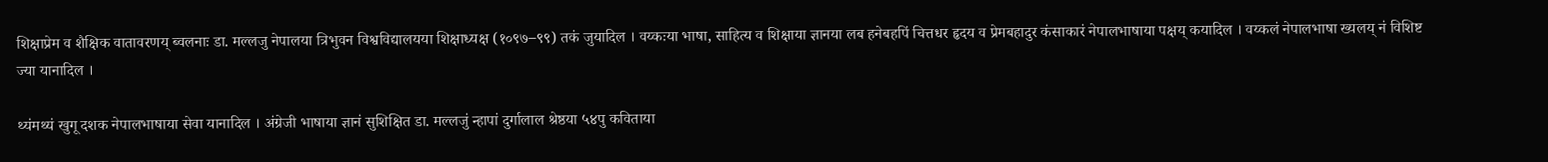शिक्षाप्रेम व शैक्षिक वातावरणय् ब्वलनाः डा. मल्लजु नेपालया त्रिभुवन विश्वविद्यालयया शिक्षाध्यक्ष (१०९७–९९) तकं जुयादिल । वय्कःया भाषा, साहित्य व शिक्षाया ज्ञानया लब हनेबहपिं चित्तधर हृदय व प्रेमबहादुर कंसाकारं नेपालभाषाया पक्षय् कयादिल । वय्कलं नेपालभाषा ख्यलय् नं विशिष्ट ज्या यानादिल ।

थ्यंमथ्यं खुगू दशक नेपालभाषाया सेवा यानादिल । अंग्रेजी भाषाया ज्ञानं सुशिक्षित डा. मल्लजुं न्हापां दुर्गालाल श्रेष्ठया ५४पु कविताया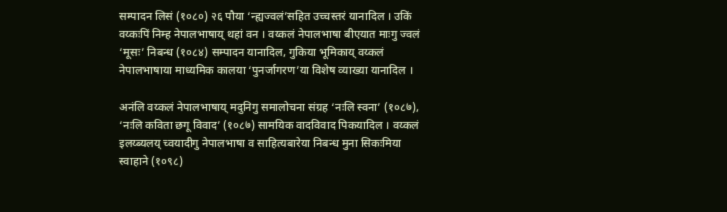सम्पादन लिसं (१०८०) २६ पौया ‘न्ह्यज्वलं’सहित उच्चस्तरं यानादिल । उकिं वय्कःपिं निम्ह नेपालभाषाय् थहां वन । वय्कलं नेपालभाषा बीएयात माःगु ज्वलं ‘मूसः’ निबन्ध (१०८४) सम्पादन यानादिल, गुकिया भूमिकाय् वय्कलं नेपालभाषाया माध्यमिक कालया ‘पुनर्जागरण’या विशेष व्याख्या यानादिल ।

अनंलि वय्कलं नेपालभाषाय् मदुनिगु समालोचना संग्रह ‘नःलि स्वना’ (१०८७), ‘नःलि कविता छगू विवाद’ (१०८७) सामयिक वादविवाद पिकयादिल । वय्कलं इलय्ब्यलय् च्वयादीगु नेपालभाषा व साहित्यबारेया निबन्ध मुना सिकःमिया स्वाहाने (१०९८)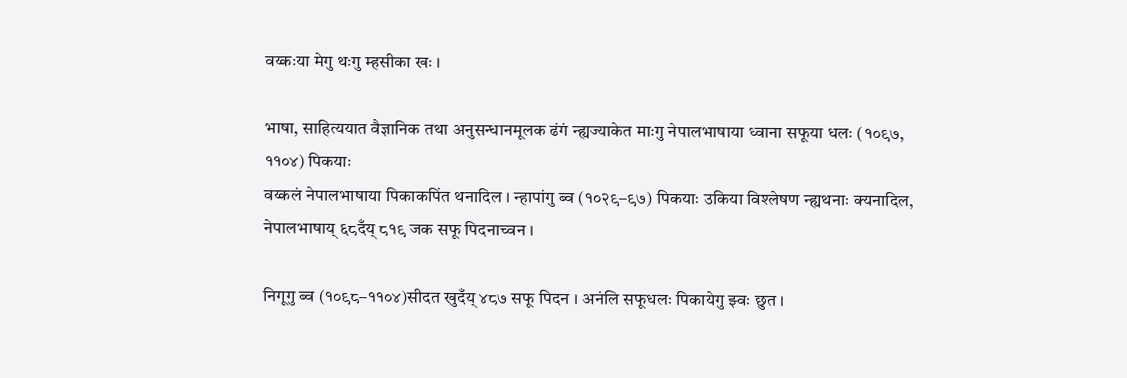वय्कःया मेगु थःगु म्हसीका खः ।

भाषा, साहित्ययात वैज्ञानिक तथा अनुसन्धानमूलक ढंगं न्ह्यज्याकेत माःगु नेपालभाषाया ध्वाना सफूया धलः (१०९७, ११०४) पिकयाः
वय्कलं नेपालभाषाया पिकाकपिंत थनादिल । न्हापांगु ब्व (१०२९–९७) पिकयाः उकिया विश्लेषण न्ह्यथनाः क्यनादिल, नेपालभाषाय् ६८दँय् ८१९ जक सफू पिदनाच्वन ।

निगूगु ब्व (१०९८–११०४)सीदत खुदँय् ४८७ सफू पिदन । अनंलि सफूधलः पिकायेगु झ्वः छुत ।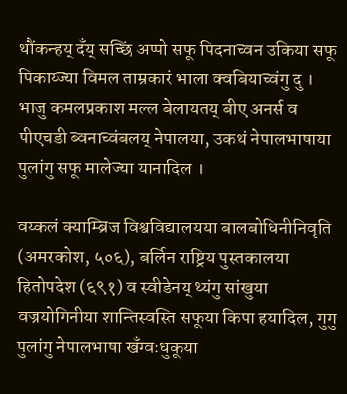थौंकन्हय् दँय् सच्छिं अप्पो सफू पिदनाच्वन उकिया सफू पिकाय्ज्या विमल ताम्रकारं भाला क्वबियाच्वंगु दु । भाजु कमलप्रकाश मल्ल बेलायतय् बीए अनर्स व पीएचडी ब्वनाच्वंबलय् नेपालया, उकथं नेपालभाषाया पुलांगु सफू मालेज्या यानादिल ।

वय्कलं क्याम्ब्रिज विश्वविद्यालयया बालबोधिनीनिवृति (अमरकोश, ५०६), बर्लिन राष्ट्रिय पुस्तकालया हितोपदेश (६९१) व स्वीडेनय् थ्यंगु सांखुया वज्रयोगिनीया शान्तिस्वस्ति सफूया किपा हयादिल, गुगु पुलांगु नेपालभाषा खँग्वःधुकूया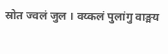स्रोत ज्वलं जुल । वय्कलं पुलांगु वाङ्मय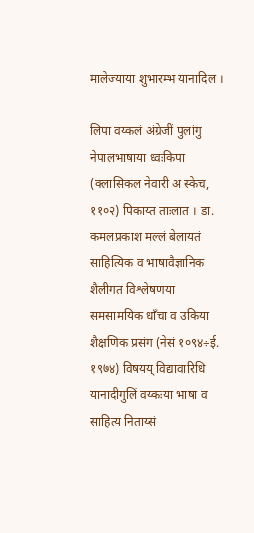मालेज्याया शुभारम्भ यानादिल ।

लिपा वय्कलं अंग्रेजीं पुलांगु नेपालभाषाया ध्वःकिपा (क्लासिकल नेवारी अ स्केच, ११०२) पिकाय्त ताःलात । डा. कमलप्रकाश मल्लं बेलायतं साहित्यिक व भाषावैज्ञानिक शैलीगत विश्लेषणया समसामयिक धाँचा व उकिया शैक्षणिक प्रसंग (नेसं १०९४÷ई. १९७४) विषयय् विद्यावारिधि यानादीगुलिं वय्कःया भाषा व साहित्य निताय्सं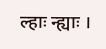ल्हाः न्ह्याः ।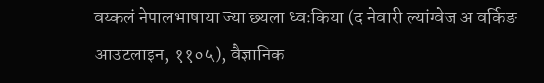वय्कलं नेपालभाषाया ज्या छ्यला ध्वःकिया (द नेवारी ल्यांग्वेज अ वर्किङ आउटलाइन, ११०५), वैज्ञानिक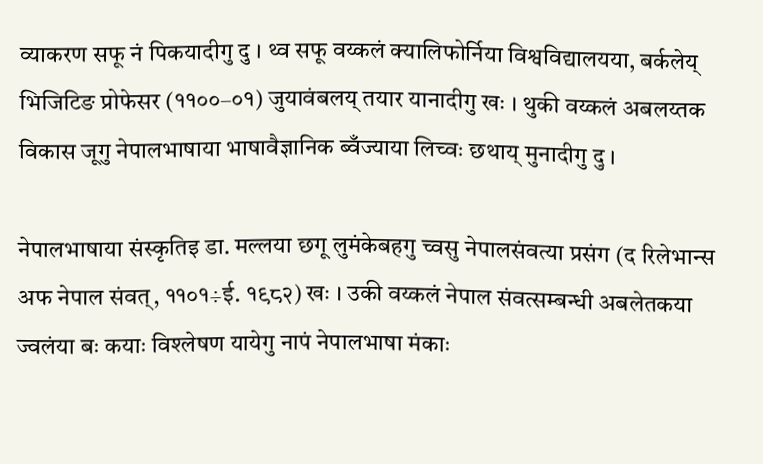व्याकरण सफू नं पिकयादीगु दु । थ्व सफू वय्कलं क्यालिफोर्निया विश्वविद्यालयया, बर्कलेय् भिजिटिङ प्रोफेसर (११००–०१) जुयावंबलय् तयार यानादीगु खः । थुकी वय्कलं अबलय्तक विकास जूगु नेपालभाषाया भाषावैज्ञानिक ब्वँज्याया लिच्वः छथाय् मुनादीगु दु ।

नेपालभाषाया संस्कृतिइ डा. मल्लया छगू लुमंकेबहगु च्वसु नेपालसंवत्या प्रसंग (द रिलेभान्स अफ नेपाल संवत्, ११०१÷ई. १९८२) खः । उकी वय्कलं नेपाल संवत्सम्बन्धी अबलेतकया ज्वलंया बः कयाः विश्लेषण यायेगु नापं नेपालभाषा मंकाः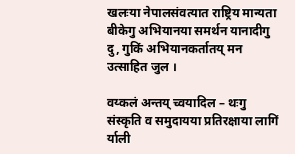खलःया नेपालसंवत्यात राष्ट्रिय मान्यता बीकेगु अभियानया समर्थन यानादीगु दु, गुकिं अभियानकर्तातय् मन उत्साहित जुल ।

वय्कलं अन्तय् च्वयादिल – थःगु संस्कृति व समुदायया प्रतिरक्षाया लागिं र्याली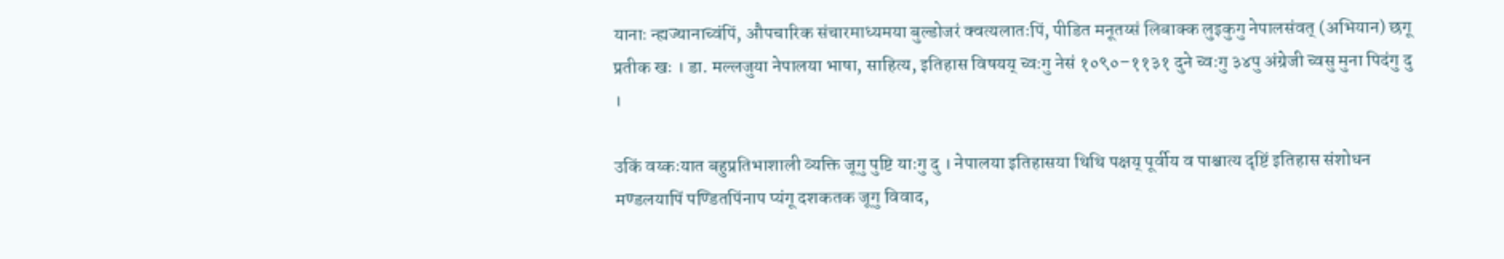यानाः न्ह्यज्यानाच्वंपिं, औपचारिक संचारमाध्यमया बुल्डोजरं क्वत्यलातःपिं, पीडित मनूतय्सं लिबाक्क लुइकुगु नेपालसंवत् (अभियान) छगू प्रतीक खः । डा. मल्लजुया नेपालया भाषा, साहित्य, इतिहास विषयय् च्वःगु नेसं १०९०–११३१ दुने च्वःगु ३४पु अंग्रेजी च्वसु मुना पिदंगु दु ।

उकिं वय्कःयात बहुप्रतिभाशाली व्यक्ति जूगु पुष्टि याःगु दु । नेपालया इतिहासया थिथि पक्षय् पूर्वीय व पाश्चात्य दृष्टिं इतिहास संशोधन मण्डलयापिं पण्डितपिंनाप प्यंगू दशकतक जूगु विवाद,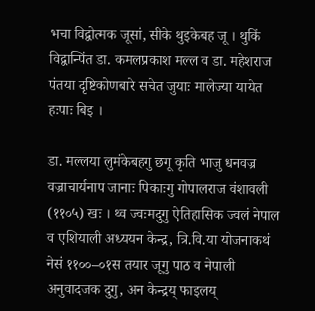भचा विद्वोत्मक जूसां, सीके थुइकेबह जू । थुकिं विद्वान्पिंत डा. कमलप्रकाश मल्ल व डा. महेशराज पंतया दृष्टिकोणबारे सचेत जुयाः मालेज्या यायेत हःपाः बिइ ।

डा. मल्लया लुमंकेबहगु छगू कृति भाजु धनवज्र वज्राचार्यनाप जानाः पिकाःगु गोपालराज वंशावली (११०५) खः । थ्व ज्वःमदुगु ऐतिहासिक ज्वलं नेपाल व एशियाली अध्ययन केन्द्र, त्रि.वि.या योजनाकथं नेसं ११००–०१स तयार जूगु पाठ व नेपाली अनुवादजक दुगु, अन केन्द्रय् फाइलय्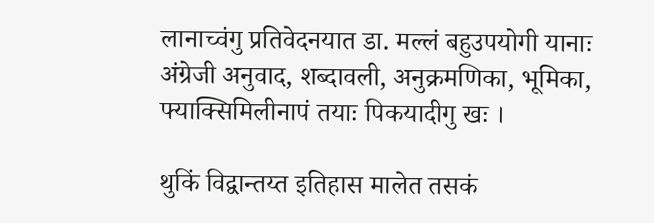लानाच्वंगु प्रतिवेदनयात डा. मल्लं बहुउपयोगी यानाः अंग्रेजी अनुवाद, शब्दावली, अनुक्रमणिका, भूमिका, फ्याक्सिमिलीनापं तयाः पिकयादीगु खः ।

थुकिं विद्वान्तय्त इतिहास मालेत तसकं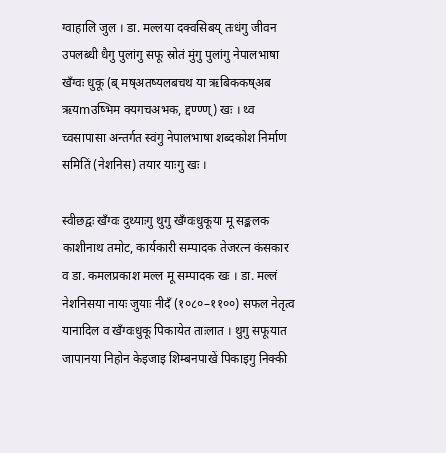ग्वाहालि जुल । डा. मल्लया दक्वसिबय् तःधंगु जीवन उपलब्धी धैगु पुलांगु सफू स्रोतं मुंगु पुलांगु नेपालभाषा खँग्वः धुकू (ब् मष्अतष्यलबचथ या ऋबिककष्अब ऋयmउष्भिम क्यगचअभक, द्दण्ण्ण्) खः । थ्व च्वसापासा अन्तर्गत स्वंगु नेपालभाषा शब्दकोश निर्माण समितिं (नेशनिस) तयार याःगु खः ।

स्वीछद्वः खँग्वः दुथ्याःगु थुगु खँग्वःधुकूया मू सङ्कलक काशीनाथ तमोट, कार्यकारी सम्पादक तेजरत्न कंसकार व डा. कमलप्रकाश मल्ल मू सम्पादक खः । डा. मल्लं नेशनिसया नायः जुयाः नीदँ (१०८०–११००) सफल नेतृत्व यानादिल व खँग्वःधुकू पिकायेत ताःलात । थुगु सफूयात जापानया निहोन केइजाइ शिम्बनपाखें पिकाइगु निक्की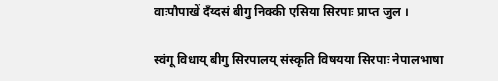वाःपौपाखें दँय्दसं बीगु निक्की एसिया सिरपाः प्राप्त जुल ।

स्वंगू विधाय् बीगु सिरपालय् संस्कृति विषयया सिरपाः नेपालभाषा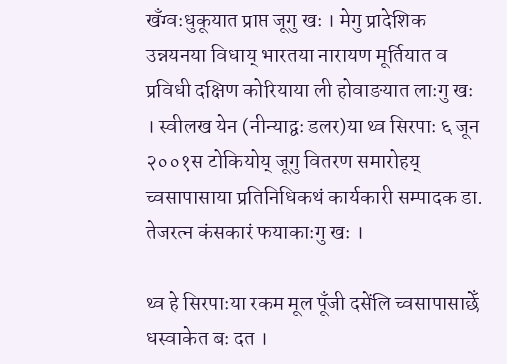खँग्वःधुकूयात प्राप्त जूगु खः । मेगु प्रादेशिक उन्नयनया विधाय् भारतया नारायण मूर्तियात व प्रविधी दक्षिण कोरियाया ली होवाङयात लाःगु खः । स्वीलख येन (नीन्याद्वः डलर)या थ्व सिरपाः ६ जून २००१स टोकियोय् जूगु वितरण समारोहय् च्वसापासाया प्रतिनिधिकथं कार्यकारी सम्पादक डा. तेजरत्न कंसकारं फयाकाःगु खः ।

थ्व हे सिरपाःया रकम मूल पूँजी दसेंलि च्वसापासाछेँ धस्वाकेत बः दत ।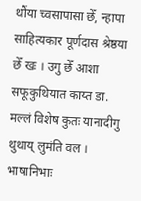थौंया च्वसापासा छेँ, न्हापा साहित्यकार पूर्णदास श्रेष्ठया छेँ खः । उगु छेँ आशा सफूकुथियात काय्त डा. मल्लं विशेष कुतः यानादीगु थुथाय् लुमंति वल । भाषानिभाः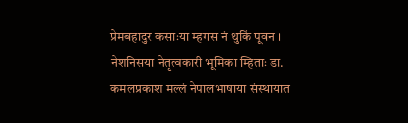प्रेमबहादुर कसाःया म्हगस नं थुकिं पूवन । नेशनिसया नेतृत्वकारी भूमिका म्हिताः डा. कमलप्रकाश मल्लं नेपालभाषाया संस्थायात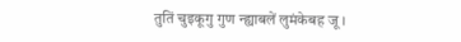तुतिं चुइकूगु गुण न्ह्याबलें लुमंकेबह जू ।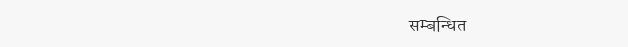सम्बन्धित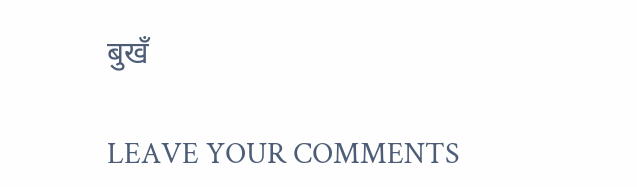बुखँ

LEAVE YOUR COMMENTS